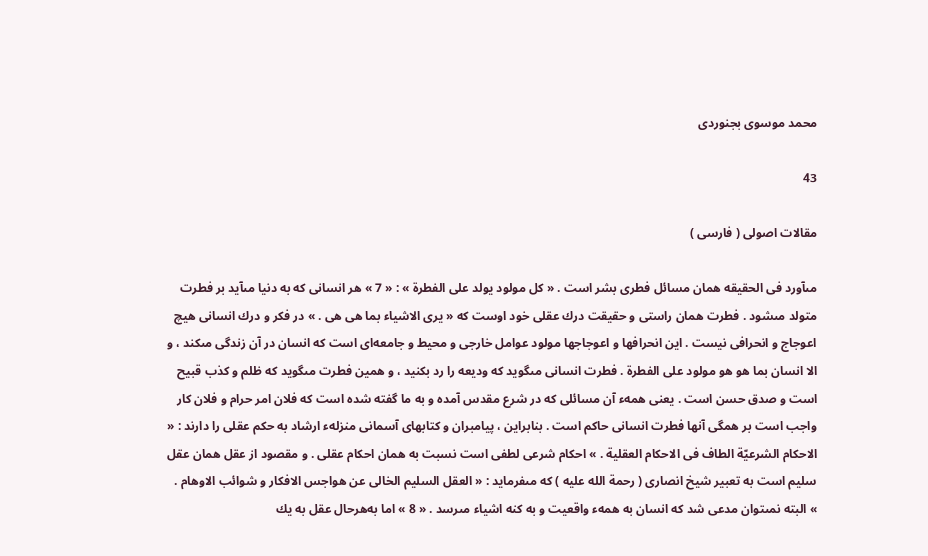محمد موسوى بجنوردى

43

مقالات اصولى ( فارسى )

مىآورد فى الحقيقه همان مسائل فطرى بشر است . « كل مولود يولد على الفطرة » : « 7 » هر انسانى كه به دنيا مىآيد بر فطرت متولد مىشود . فطرت همان راستى و حقيقت درك عقلى خود اوست كه « يرى الاشياء بما هى هى . » در فكر و درك انسانى هيچ اعوجاج و انحرافى نيست . اين انحرافها و اعوجاجها مولود عوامل خارجى و محيط و جامعه‌اى است كه انسان در آن زندگى مىكند ، و الا انسان بما هو هو مولود على الفطرة . فطرت انسانى مىگويد كه وديعه را رد بكنيد ، و همين فطرت مىگويد كه ظلم و كذب قبيح است و صدق حسن است . يعنى همهء آن مسائلى كه در شرع مقدس آمده و به ما گفته شده است كه فلان امر حرام و فلان كار واجب است بر همگى آنها فطرت انسانى حاكم است . بنابراين ، پيامبران و كتابهاى آسمانى منزلهء ارشاد به حكم عقلى را دارند : « الاحكام الشرعيّة الطاف فى الاحكام العقلية . » احكام شرعى لطفى است نسبت به همان احكام عقلى . و مقصود از عقل همان عقل سليم است به تعبير شيخ انصارى ( رحمة الله عليه ) كه مىفرمايد : « العقل السليم الخالى عن هواجس الافكار و شوائب الاوهام . » البته نمىتوان مدعى شد كه انسان به همهء واقعيت و به كنه اشياء مىرسد . « 8 » اما به‌هرحال عقل به يك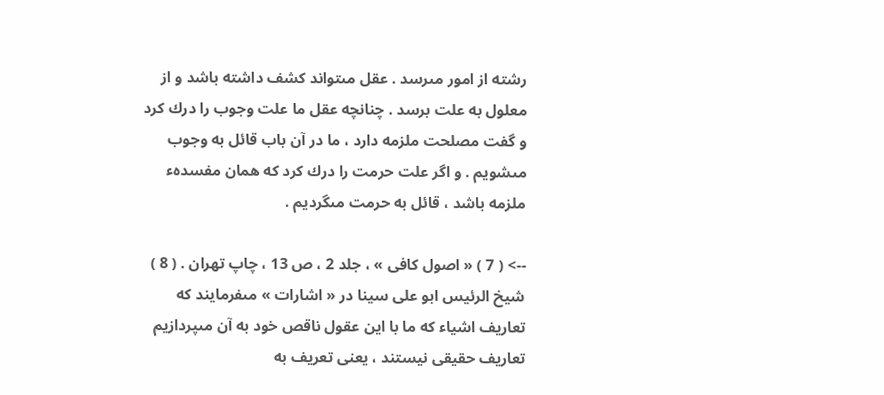رشته از امور مىرسد . عقل مىتواند كشف داشته باشد و از معلول به علت برسد . چنانچه عقل ما علت وجوب را درك كرد و گفت مصلحت ملزمه دارد ، ما در آن باب قائل به وجوب مىشويم . و اگر علت حرمت را درك كرد كه همان مفسدهء ملزمه باشد ، قائل به حرمت مىگرديم .

--> ( 7 ) « اصول كافى » ، جلد 2 ، ص 13 ، چاپ تهران . ( 8 ) شيخ الرئيس ابو على سينا در « اشارات » مىفرمايند كه تعاريف اشياء كه ما با اين عقول ناقص خود به آن مىپردازيم تعاريف حقيقى نيستند ، يعنى تعريف به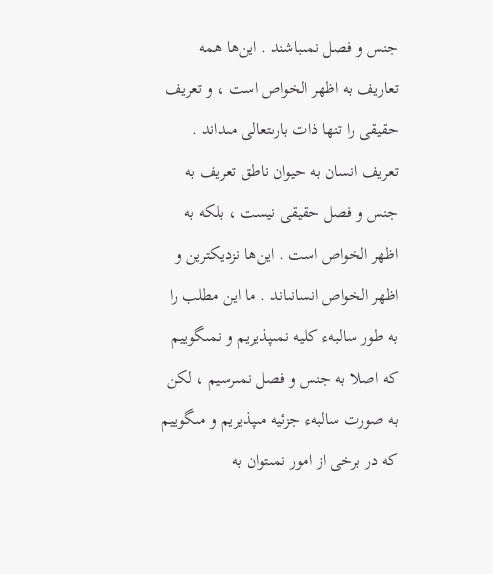جنس و فصل نمىباشند . اين‌ها همه تعاريف به اظهر الخواص است ، و تعريف حقيقى را تنها ذات بارىتعالى مىداند . تعريف انسان به حيوان ناطق تعريف به جنس و فصل حقيقى نيست ، بلكه به اظهر الخواص است . اين‌ها نزديكترين و اظهر الخواص انسانىاند . ما اين مطلب را به طور سالبهء كليه نمىپذيريم و نمىگوييم كه اصلا به جنس و فصل نمىرسيم ، لكن به صورت سالبهء جزئيه مىپذيريم و مىگوييم كه در برخى از امور نمىتوان به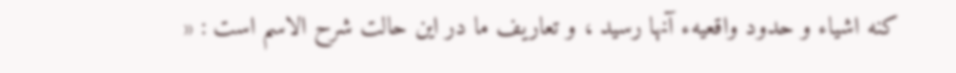كنه اشياء و حدود واقعيهء آنها رسيد ، و تعاريف ما در اين حالت شرح الاسم است : «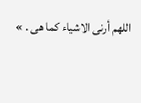اللهم أرنى الاشياء كما هى . »